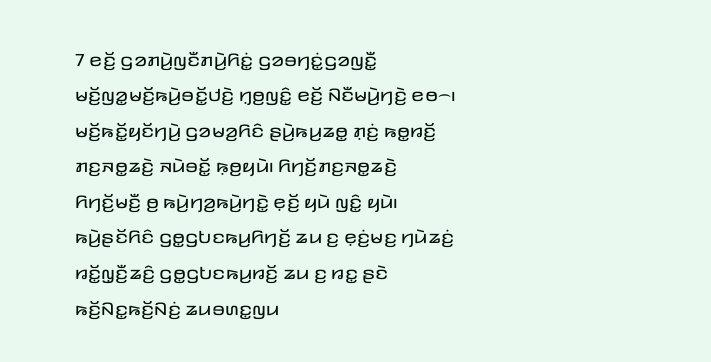7 ꤕꤢꤩ꤬ ꤞꤤꤊꤣꤧ꤬ꤜꤢꤪꤊꤣꤧ꤬ꤖꤢꤦ꤭ ꤞꤤꤋꤚꤢꤦ꤭ꤞꤤꤜꤢꤪ꤭ ꤗꤢꤩ꤬ꤜꤤ꤭ꤗꤢꤩ꤬ꤒꤣꤧ꤬ꤋꤢꤩ꤭ꤓꤢꤧ꤬ ꤚ꤫ꤥ꤬ꤜꤢꤨ꤭ ꤕꤢꤩ꤬ ꤡꤢꤪꤗꤣꤧ꤬ꤚꤢꤧ꤬ ꤕꤥ꤮꤯ ꤗꤢꤩ꤬ꤒꤢꤩ꤭ꤟꤢꤩꤚꤣꤧ꤬ ꤞꤤꤗꤤ꤬ꤖꤢꤨ ꤔꤣꤧ꤬ꤒꤣ꤬ꤘꤥ꤭ ꤊ꤫ꤢꤦ꤬ ꤒꤥ꤭ꤙꤢꤩ꤬ ꤊꤢ꤬ꤏꤥ꤭ꤘꤢꤧ꤬ ꤏꤣꤧꤋꤢꤩ꤭ ꤒ꤫ꤥ꤬ꤟꤣꤧ꤯ ꤖꤚꤢꤩ꤬ꤊꤢ꤬ꤏꤥ꤭ꤘꤢꤧ꤬ ꤖꤚꤢꤩ꤬ꤗꤢꤪ꤬ ꤥ꤬ ꤒꤣꤧ꤬ꤚꤤ꤬ꤒꤣꤧ꤬ꤚꤢꤧ꤭ ꤕ꤫ꤢꤩ꤬ ꤟꤣꤧ ꤜꤢꤨ꤭ ꤟꤣꤧ꤯
ꤒꤣꤧ꤬ꤔꤢꤩꤖꤢꤨ ꤞꤥ꤭ꤞꤝꤢꤒꤣ꤬ꤖꤚꤢꤩ꤬ ꤘꤣ ꤢ꤬ ꤕ꤫ꤢꤦ꤬ꤗꤢ꤬ ꤚꤣꤧꤘꤢꤦ꤬ ꤙꤢꤩ꤭ꤜ꤫ꤢꤪ꤬ꤘꤢꤨ꤬ ꤞꤥ꤭ꤞꤝꤢꤒꤣ꤬ꤙꤢꤩ꤬ ꤘꤣ ꤢ꤬ ꤙꤢ꤭ ꤔꤢꤧ ꤒꤢꤩ꤬ꤡꤢ꤭ꤒꤢꤩ꤬ꤡꤢꤦ꤬ ꤘꤣꤋꤛꤢ꤭ꤜꤣ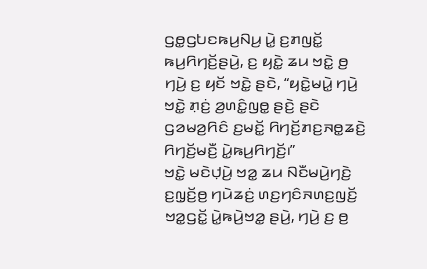ꤞꤥ꤭ꤞꤝꤢꤒꤣ꤬ꤡꤣ꤬ ꤣꤧ꤭ ꤢ꤬ꤊꤜꤢꤩ꤭ ꤒꤣ꤬ꤖꤚꤢꤩ꤬ꤔꤣꤧ꤬, ꤢ꤬ ꤟꤢꤧ꤭ ꤘꤣ ꤠꤢꤧ꤭ ꤥ꤬ ꤚꤣꤧ꤬ ꤢ꤬ ꤟꤢꤩ ꤠꤢꤧ꤭ ꤔꤢꤧ, “ꤟꤢꤧ꤭ꤗꤣꤧ꤭ ꤚꤣꤧ꤬ ꤠꤢꤧ꤭ ꤊ꤫ꤢꤦ꤬ ꤤ꤬ꤛꤢꤨ꤭ꤜꤥ꤭ ꤔꤢꤧ꤬ ꤔꤢꤧ ꤞꤤꤗꤤ꤬ꤖꤢꤨ ꤢ꤬ꤗꤢꤩ꤭ ꤖꤚꤢꤩ꤬ꤊꤢ꤬ꤏꤥ꤭ꤘꤢꤧ꤬ ꤖꤚꤢꤩ꤬ꤗꤢꤪ꤬ ꤣꤧ꤭ꤒꤣ꤬ꤖꤚꤢꤩ꤬꤯”
ꤠꤢꤧ꤭ ꤗꤢꤧꤓ꤫ꤣꤧ꤬ ꤠꤤ꤭ ꤘꤣ ꤡꤢꤪꤗꤣꤧ꤬ꤚꤢꤧ꤬ ꤢ꤬ꤜ꤫ꤢꤩ꤬ꤥ꤬ ꤚꤣꤧꤘꤢꤦ꤬ ꤛꤢ꤬ꤚꤢꤨꤏꤛꤢ꤬ꤜꤢꤩ꤬ ꤠꤤ꤭ꤞꤢꤩ꤭ ꤣꤧ꤭ꤒꤣꤧ꤬ꤠꤤ꤭ ꤔꤣꤧ꤬, ꤚꤣꤧ꤬ ꤢ꤬ ꤥ꤬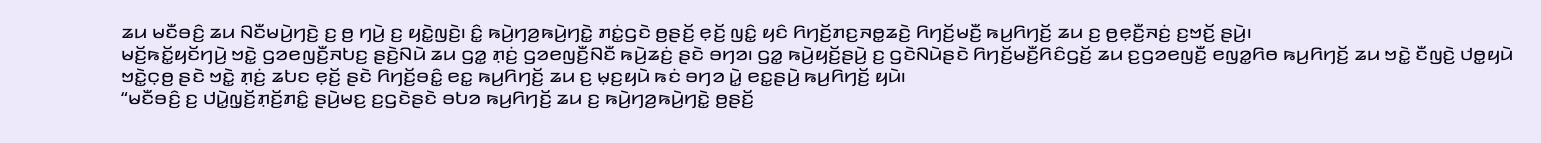ꤘꤣ ꤗꤢꤪꤋꤢꤨ꤬ ꤘꤣ ꤡꤢꤪꤗꤣꤧ꤬ꤚꤢꤧ꤬ ꤢ꤬ ꤥ꤬ ꤚꤣꤧ꤬ ꤢ꤬ ꤟꤢꤧ꤭ꤜꤢꤧ꤬꤯ ꤢꤨ꤭ ꤒꤣꤧ꤬ꤚꤤ꤬ꤒꤣꤧ꤬ꤚꤢꤧ꤭ ꤊꤢꤦ꤭ꤞꤢꤧ ꤥ꤬ꤔꤢꤩ꤬ ꤕ꤫ꤢꤩ꤬ ꤜꤢꤨ꤭ ꤟꤢꤨ ꤖꤚꤢꤩ꤬ꤊꤢ꤬ꤏꤥ꤭ꤘꤢꤧ꤬ ꤖꤚꤢꤩ꤬ꤗꤢꤪ꤬ ꤒꤣ꤬ꤖꤚꤢꤩ꤬ ꤘꤣ ꤢ꤬ ꤥ꤬ꤕ꤫ꤢꤪ꤬ꤏꤢꤦ꤬ ꤢ꤬ꤠꤢꤩ꤬ ꤔꤣꤧ꤬꤯
ꤗꤢꤩ꤬ꤒꤢꤩ꤭ꤟꤢꤩꤚꤣꤧ꤬ ꤠꤢꤧ꤭ ꤞꤤꤕꤜꤢꤪ꤬ꤏꤝꤢ꤬ ꤔꤢꤧ꤬ꤡꤣꤧ ꤘꤣ ꤞꤤ꤭ ꤊ꤫ꤢꤦ꤬ ꤞꤤꤕꤜꤢꤪ꤬ꤡꤢꤪ ꤒꤣꤧ꤬ꤘꤢꤦ꤬ ꤔꤢꤧ ꤋꤚꤤ꤯ ꤞꤤ꤭ ꤒꤣꤧ꤬ꤟꤢꤩ꤬ꤔꤣꤧ꤬ ꤢ꤬ ꤞꤢꤧꤡꤣꤧꤔꤢꤧ ꤖꤚꤢꤩ꤬ꤗꤢꤪ꤬ꤖꤢꤨꤞꤢꤩ꤬ ꤘꤣ ꤢ꤬ꤞꤤꤕꤜꤢꤪ꤬ ꤕꤜꤤ꤭ꤖꤥ ꤒꤣ꤬ꤖꤚꤢꤩ꤬ ꤘꤣ ꤠꤢꤧ꤭ ꤢꤪꤜꤢꤧ꤬ ꤓꤥ꤭ꤟꤣꤧ ꤠꤢꤧ꤭ꤍ꤫ꤥ꤬ ꤔꤢꤧ ꤠꤢꤧ꤭ ꤊ꤫ꤢꤦ꤬ ꤘꤝꤢ ꤕ꤫ꤢꤩ꤬ ꤔꤢꤧ ꤖꤚꤢꤩ꤬ꤋꤢꤨ꤭ ꤕꤢ꤭ ꤒꤣ꤬ꤖꤚꤢꤩ꤬ ꤘꤣ ꤢ꤬ ꤗ꤫ꤢ꤬ꤟꤣꤧ ꤒꤢꤦ ꤋꤚꤤ ꤣꤧ꤭ ꤕꤢ꤭ꤔꤣꤧ꤬ ꤒꤣ꤬ꤖꤚꤢꤩ꤬ ꤟꤣꤧ꤯
“ꤗꤢꤪꤋꤢꤨ꤬ ꤢ꤬ ꤓꤣꤧ꤭ꤜ꤫ꤢꤩ꤬ꤊ꤫ꤢꤩ꤬ꤊꤢꤨ꤭ ꤔꤣꤧ꤬ꤗꤢ꤬ ꤢ꤬ꤞꤢꤧꤔꤢꤧ ꤋꤝꤤ ꤒꤣ꤬ꤖꤚꤢꤩ꤬ ꤘꤣ ꤢ꤬ ꤒꤣꤧ꤬ꤚꤤ꤬ꤒꤣꤧ꤬ꤚꤢꤧ꤭ ꤥ꤬ꤔꤢꤩ꤬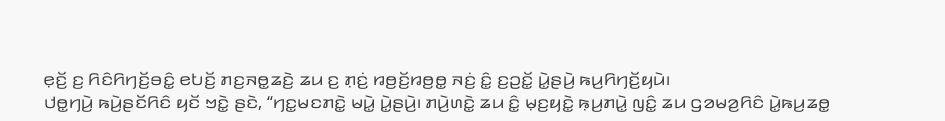ꤕ꤫ꤢꤩ꤬ ꤢ꤬ ꤖꤢꤨꤖꤚꤢꤩ꤬ꤋꤢꤨ꤭ ꤕꤝꤢꤩ꤬ ꤊꤢ꤬ꤏꤥ꤭ꤘꤢꤧ꤬ ꤘꤣ ꤢ꤬ ꤊ꤫ꤢꤦ꤬ ꤙꤥ꤬ꤢꤩ꤬ꤙꤥ꤬ꤥ꤭ ꤏꤢꤦ꤬ ꤢꤨ꤭ ꤢ꤬ꤑꤢꤩ꤭ ꤣꤧ꤭ꤔꤣꤧ꤬ ꤒꤣ꤬ꤖꤚꤢꤩ꤬ꤟꤣꤧ꤯
ꤓꤥ꤭ꤚꤣꤧ꤬ ꤒꤣꤧ꤬ꤔꤢꤩꤖꤢꤨ ꤟꤢꤩ ꤠꤢꤧ꤭ ꤔꤢꤧ, “ꤚꤢ꤭ꤗꤢꤊꤢꤧ꤭ ꤗꤣꤧ꤭ ꤣꤧ꤭ꤔꤣꤧ꤬꤯ ꤊꤣꤧ꤬ꤛꤢꤧ꤭ ꤘꤣ ꤢꤨ꤭ ꤗ꤫ꤢ꤬ꤟꤢꤧ꤭ ꤒ꤫ꤣ꤬ꤊꤣꤧ꤭ ꤜꤢꤨ꤭ ꤘꤣ ꤞꤤꤗꤤ꤬ꤖꤢꤨ ꤣꤧ꤭ꤒꤣ꤬ꤘꤥ꤭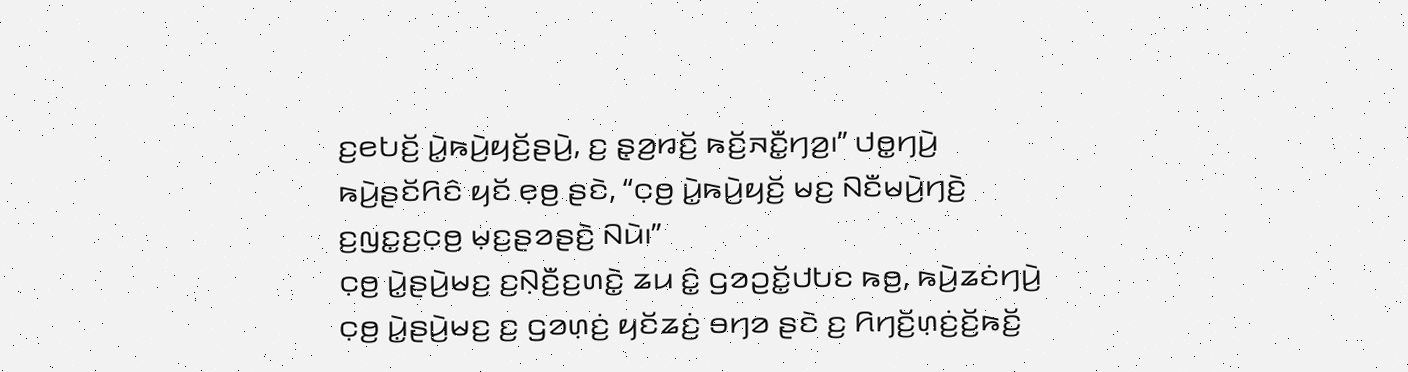ꤢ꤬ꤕꤝꤢꤩ꤬ ꤣꤧ꤭ꤒꤣꤧ꤬ꤟꤢꤩ꤬ꤔꤣꤧ꤬, ꤢ꤬ ꤔ꤫ꤤ꤬ꤙꤢꤩ꤬ ꤒꤢꤩ꤬ꤏꤢꤪ꤭ꤚꤤ꤬꤯” ꤓꤥ꤭ꤚꤣꤧ꤬ ꤒꤣꤧ꤬ꤔꤢꤩꤖꤢꤨ ꤟꤢꤩ ꤕ꤫ꤥ꤬ ꤔꤢꤧ, “ꤍ꤫ꤥ꤬ ꤣꤧ꤭ꤒꤣꤧ꤬ꤟꤢꤩ꤬ ꤗꤢ꤬ ꤡꤢꤪꤗꤣꤧ꤬ꤚꤢꤧ꤬ ꤢ꤬ꤜꤢ꤭ꤢ꤬ꤍ꤫ꤥ꤬ ꤗ꤫ꤢ꤬ꤔꤤꤔꤢꤧ꤬ ꤡꤣꤧ꤯”
ꤍ꤫ꤥ꤬ ꤣꤧ꤭ꤔꤣꤧ꤬ꤗꤢ꤬ ꤢ꤬ꤡ꤫ꤢꤪ꤬ꤢ꤬ꤛꤢꤧ꤭ ꤘꤣ ꤢꤨ꤭ ꤞꤤꤑꤢꤩ꤭ꤓꤝꤢ ꤒꤥ꤬, ꤒꤣꤧ꤬ꤘꤢꤦꤚꤣꤧ꤬ ꤍ꤫ꤥ꤬ ꤣꤧ꤭ꤔꤣꤧ꤬ꤗꤢ꤬ ꤢ꤬ ꤞꤤꤛ꤫ꤢꤦ꤬ ꤟꤢꤩꤘꤢꤦ꤬ ꤋꤚꤤ ꤔꤢꤧ ꤢ꤬ ꤖꤚꤢꤩ꤬ꤛ꤫ꤢꤦ꤬ꤢꤩ꤬ꤒꤢꤩ꤬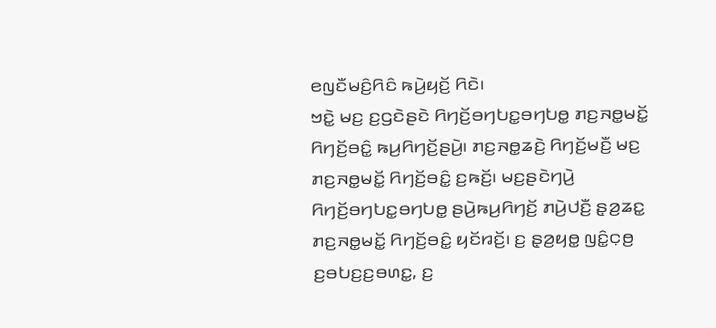ꤕꤜꤢꤪꤗꤢꤨ꤬ꤖꤢꤨ ꤒꤣꤧ꤬ꤟꤢꤩ꤬ ꤖꤢꤧ꤯
ꤠꤢꤧ꤭ ꤗꤢ꤬ ꤢ꤬ꤞꤢꤧꤔꤢꤧ ꤖꤚꤢꤩ꤬ꤋꤚꤝꤢ꤭ꤋꤚꤝꤥ꤭ ꤊꤢ꤬ꤏꤥ꤭ꤗꤢꤩ꤭ ꤖꤚꤢꤩ꤬ꤋꤢꤨ꤭ ꤒꤣ꤬ꤖꤚꤢꤩ꤬ꤔꤣꤧ꤬꤯ ꤊꤢ꤬ꤏꤥ꤭ꤘꤢꤧ꤬ ꤖꤚꤢꤩ꤬ꤗꤢꤪ꤬ ꤗꤢ꤬ ꤊꤢ꤬ꤏꤥ꤭ꤗꤢꤩ꤭ ꤖꤚꤢꤩ꤬ꤋꤢꤨ꤭ ꤢ꤬ꤒꤢꤩ꤬꤯ ꤗꤢ꤬ꤔꤢꤧꤚꤣꤧ꤬ ꤖꤚꤢꤩ꤬ꤋꤚꤝꤢ꤭ꤋꤚꤝꤥ꤭ ꤔꤣꤧ꤬ꤒꤣ꤬ꤖꤚꤢꤩ꤬ ꤊꤣꤧ꤬ꤓꤢꤪ꤬ ꤔ꤫ꤤ꤬ꤘꤢ꤭ ꤊꤢ꤬ꤏꤥ꤭ꤗꤢꤩ꤭ ꤖꤚꤢꤩ꤬ꤋꤢꤨ꤭ ꤟꤢꤩꤙꤢꤩ꤬꤯ ꤢ꤬ ꤔ꤫ꤤ꤬ꤟꤥ꤭ ꤜꤢꤨ꤭ꤍ꤫ꤥ꤬ ꤢ꤬ꤋꤝꤢ꤬ꤢ꤬ꤋꤛꤢ꤭, ꤢ꤬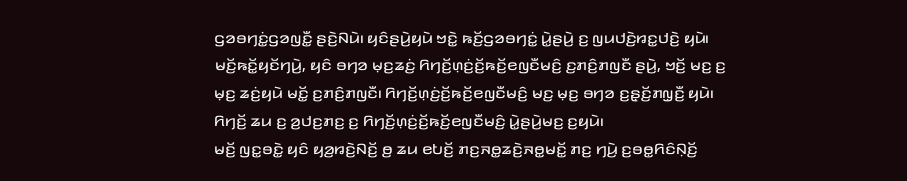ꤞꤤꤋꤚꤢꤦ꤭ꤞꤤꤜꤢꤪ꤭ ꤔꤢꤧ꤬ꤡꤣꤧ꤯ ꤟꤢꤨꤔꤣꤧ꤬ꤟꤣꤧ ꤠꤢꤧ꤭ ꤒꤢꤩ꤬ꤞꤤꤋꤚꤢꤦ꤭ ꤣꤧ꤭ꤔꤣꤧ꤬ ꤢ꤬ ꤜꤣꤓꤢꤧ꤬ꤙꤢ꤭ꤓꤢꤧ꤬ ꤟꤣꤧ꤯
ꤗꤢꤩ꤬ꤒꤢꤩ꤭ꤟꤢꤩꤚꤣꤧ꤬, ꤟꤢꤨ ꤋꤚꤤ ꤗ꤫ꤢ꤬ꤘꤢꤦ꤬ ꤖꤚꤢꤩ꤬ꤛ꤫ꤢꤦ꤬ꤢꤩ꤬ꤒꤢꤩ꤬ꤕꤜꤢꤪꤗꤢꤨ꤬ ꤢ꤬ꤊꤢꤨ꤬ꤊꤜꤢꤪ ꤔꤣꤧ꤬, ꤠꤢꤩ꤬ ꤗꤢ꤬ ꤢ꤬ ꤗ꤫ꤢ꤬ ꤘꤢꤦ꤬ꤟꤣꤧ ꤗꤢꤩ꤭ ꤢ꤬ꤊꤢꤨ꤬ꤊꤜꤢꤪ꤯ ꤖꤚꤢꤩ꤬ꤛ꤫ꤢꤦ꤬ꤢꤩ꤬ꤒꤢꤩ꤬ꤕꤜꤢꤪꤗꤢꤨ꤬ ꤗꤢ꤬ ꤗ꤫ꤢ꤬ ꤋꤚꤤ ꤢ꤬ꤔ꤫ꤢꤩ꤬ꤊꤜ꤫ꤢꤪ꤬ ꤟꤣꤧ꤯ ꤖꤚꤢꤩ꤬ ꤘꤣ ꤢ꤬ ꤤ꤬ꤓꤢ꤬ꤊꤢ꤬ ꤢ꤬ ꤖꤚꤢꤩ꤬ꤛ꤫ꤢꤦ꤬ꤢꤩ꤬ꤒꤢꤩ꤬ꤕꤜꤢꤪꤗꤢꤨ꤬ ꤣꤧ꤭ꤔꤣꤧ꤬ꤗꤢ꤬ ꤢ꤬ꤟꤣꤧ꤯
ꤗꤢꤩ꤬ ꤜꤢ꤭ꤋꤢꤧ꤭ ꤟꤢꤨ ꤟꤤ꤬ꤙꤢꤧ꤬ꤡꤢꤩ꤬ ꤥ꤬ ꤘꤣ ꤕꤝꤢꤩ꤬ ꤊꤢ꤬ꤏꤥ꤭ꤘꤢꤧ꤬ꤏꤥ꤭ꤗꤢꤩ꤭ ꤊꤢ꤬ ꤚꤣꤧ꤬ ꤢ꤬ꤋꤥ꤭ꤖꤢꤨꤡ꤫ꤢꤩ꤬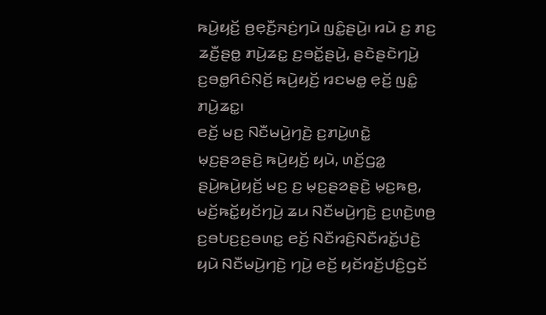ꤒꤣꤧ꤬ꤟꤢꤩ꤬ ꤥ꤬ꤕ꤫ꤢꤪ꤬ꤏꤢꤦ꤬ꤚꤣꤧ ꤜꤢꤨ꤭ꤔꤣꤧ꤬꤯ ꤙꤣꤧ ꤢ꤬ ꤊꤢ꤬ ꤘꤢꤪ꤬ꤔꤥ꤭ ꤊꤣꤧ꤬ꤘꤢ꤭ ꤢ꤬ꤋꤢꤩ꤭ꤔꤣꤧ꤬, ꤔꤢꤧꤔꤢꤧꤚꤣꤧ꤬ ꤢ꤬ꤋꤥ꤭ꤖꤢꤨꤡ꤫ꤢꤩ꤬ ꤒꤣꤧ꤬ꤟꤢꤩ꤬ ꤙꤢꤗꤥ꤭ ꤕ꤫ꤢꤩ꤬ ꤜꤢꤨ꤭ ꤊꤣꤧ꤬ꤘꤢ꤭꤯
ꤕꤢꤩ꤬ ꤗꤢ꤬ ꤡꤢꤪꤗꤣꤧ꤬ꤚꤢꤧ꤬ ꤢ꤬ꤊꤣꤧ꤬ꤛꤢꤧ꤭ ꤗ꤫ꤢ꤬ꤔꤤꤔꤢꤧ꤬ ꤒꤣꤧ꤬ꤟꤢꤩ꤬ ꤟꤣꤧ, ꤛꤢꤩ꤬ꤞꤤ꤭ ꤔꤣꤧ꤬ꤒꤣꤧ꤬ꤟꤢꤩ꤬ ꤗꤢ꤬ ꤢ꤬ ꤗ꤫ꤢ꤬ꤔꤤꤔꤢꤧ꤬ ꤗ꤫ꤢ꤬ꤒꤥ꤬, ꤗꤢꤩ꤬ꤒꤢꤩ꤭ꤟꤢꤩꤚꤣꤧ꤬ ꤘꤣ ꤡꤢꤪꤗꤣꤧ꤬ꤚꤢꤧ꤬ ꤢ꤬ꤛ꤫ꤢꤧ꤬ꤛꤥ꤬ ꤢ꤬ꤋꤝꤢ꤬ꤢ꤬ꤋꤛꤢ꤭ ꤕꤢꤩ꤬ ꤡꤢꤪꤙꤢꤨ꤬ꤡꤢꤪꤙꤢꤩ꤭ꤓꤢꤧ꤬ ꤟꤣꤧ ꤡꤢꤪꤗꤣꤧ꤬ꤚꤢꤧ꤬ ꤚꤣꤧ꤬ ꤕꤢꤩ꤬ ꤟꤢꤩꤙꤢꤩ꤬ꤓꤢꤨ꤬ꤞꤢꤩ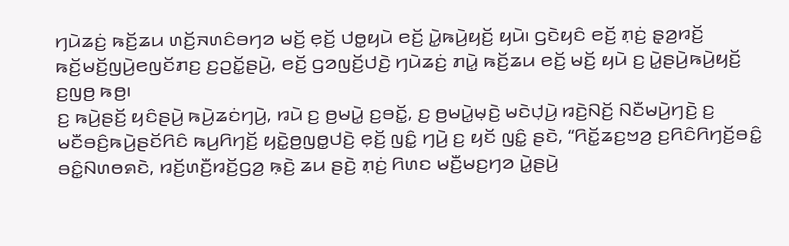ꤚꤣꤧꤘꤢꤦ꤬ ꤒꤢꤩ꤬ꤘꤣ ꤛꤢꤩ꤬ꤏꤛꤢꤨꤋꤚꤤ ꤗꤢꤩ꤬ ꤕ꤫ꤢꤩ꤬ ꤓꤥ꤭ꤟꤣꤧ ꤕꤢꤩ꤬ ꤣꤧ꤭ꤒꤣꤧ꤬ꤟꤢꤩ꤬ ꤟꤣꤧ꤯ ꤞꤢꤧꤟꤢꤨ ꤕꤢꤩ꤬ ꤊ꤫ꤢꤦ꤬ ꤔ꤫ꤤ꤬ꤙꤢꤩ꤬ ꤒꤢꤩ꤬ꤗꤢꤩ꤬ꤜꤣꤧ꤬ꤕꤜꤢꤩꤊꤢ꤬ ꤢ꤬ꤑꤢꤩ꤭ꤔꤣꤧ꤬, ꤕꤢꤩ꤬ ꤞꤤꤜꤢꤩ꤬ꤓꤢꤧ꤬ ꤚꤣꤧꤘꤢꤦ꤬ ꤊꤣꤧ꤭ ꤒꤢꤩ꤬ꤘꤣ ꤕꤢꤩ꤬ ꤗꤢꤩ꤬ ꤟꤣꤧ ꤢ꤬ ꤣꤧ꤭ꤔꤣꤧ꤬ꤒꤣꤧ꤬ꤟꤢꤩ꤬ ꤢ꤬ꤜꤥ꤬ ꤒꤥ꤬꤯
ꤢ꤬ ꤒꤣꤧ꤬ꤔꤢꤩ꤬ ꤟꤢꤨꤔꤣꤧ꤬ ꤒꤣꤧ꤬ꤘꤢꤦꤚꤣꤧ꤬, ꤙꤣꤧ ꤢ꤬ ꤥ꤬ꤗꤣꤧ꤭ ꤢ꤬ꤋꤢꤩ꤭, ꤢ꤬ ꤥ꤬ꤗꤣꤧ꤭ꤗ꤫ꤢꤧ꤬ ꤗꤢꤧꤓ꤫ꤣꤧ꤬ ꤙꤢꤧ꤬ꤡꤢꤩ꤬ ꤡꤢꤪꤗꤣꤧ꤬ꤚꤢꤧ꤬ ꤢ꤬ ꤗꤢꤪꤋꤢꤨ꤬ꤒꤣꤧ꤬ꤔꤢꤩꤖꤢꤨ ꤒꤣ꤬ꤖꤚꤢꤩ꤬ ꤟꤢꤧ꤭ꤥ꤬ꤜꤥ꤭ꤓꤢꤧ꤬ ꤕ꤫ꤢꤩ꤬ ꤜꤢꤨ꤭ ꤚꤣꤧ꤬ ꤢ꤬ ꤟꤢꤩ ꤜꤢꤨ꤭ ꤔꤢꤧ, “ꤖꤢꤩ꤭ꤘꤢ꤬ꤠꤤ꤬ ꤢ꤬ꤖꤢꤨꤖꤚꤢꤩ꤬ꤋꤢꤨ꤭ ꤋꤢꤨ꤭ꤡꤛꤥꤎꤢꤧ, ꤙꤢꤩ꤬ꤛꤢꤪ꤬ꤙꤢꤩ꤬ꤞꤤ꤬ ꤒ꤫ꤢꤧ꤬ ꤘꤣ ꤔꤢꤧ꤬ ꤊ꤫ꤢꤦ꤬ ꤖꤛꤢ ꤗꤢꤪ꤬ꤗꤢ꤬ꤚꤤ ꤣꤧ꤭ꤔꤣꤧ꤬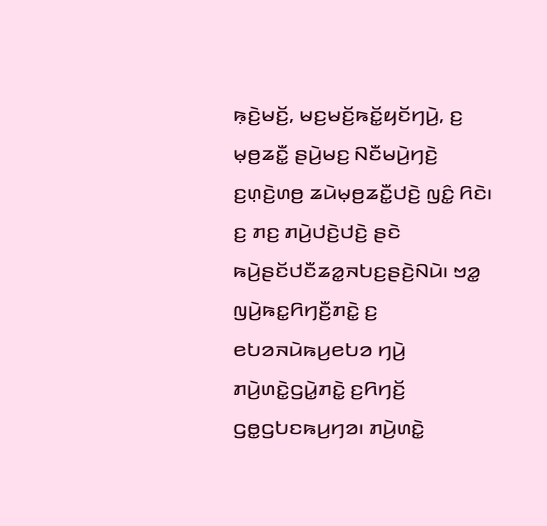ꤒ꤫ꤢꤧ꤬ꤗꤢꤩ꤬, ꤗꤢ꤬ꤗꤢꤩ꤬ꤒꤢꤩ꤭ꤟꤢꤩꤚꤣꤧ꤬, ꤢ꤬ ꤗ꤫ꤥ꤬ꤘꤢꤪ꤭ ꤔꤣꤧ꤬ꤗꤢ꤬ ꤡꤢꤪꤗꤣꤧ꤬ꤚꤢꤧ꤬ ꤢ꤬ꤛ꤫ꤢꤧ꤬ꤛꤥ꤬ ꤘꤣꤧꤗ꤫ꤥ꤬ꤘꤢꤪ꤭ꤓꤢꤧ꤬ ꤜꤢꤨ꤭ ꤖꤢꤧ꤯
ꤢ꤬ ꤊꤢ꤬ ꤊꤣꤧ꤬ꤓꤢꤧ꤬ꤓꤢꤧ꤬ ꤔꤢꤧ ꤒꤣꤧ꤬ꤔꤢꤩꤓꤢꤪꤘꤤ꤭ꤏꤝꤢ꤬ꤔꤢꤧ꤬ꤡꤣꤧ꤯ ꤠꤤ꤭ ꤜꤣꤧ꤬ꤒꤢ꤭ꤖꤚꤢꤪ꤬ꤊꤢꤧ꤭ ꤢ꤬ ꤕꤝꤤꤏꤣꤧꤒꤣ꤬ꤕꤝꤤ ꤚꤣꤧ꤬ ꤊꤣꤧ꤬ꤛꤢꤧ꤭ꤞꤣꤧ꤭ꤊꤢꤧ꤭ ꤢ꤬ꤖꤚꤢꤩ꤬ ꤞꤥ꤭ꤞꤝꤢꤒꤣ꤬ꤚꤤ꤯ ꤊꤣꤧ꤬ꤛꤢꤧ꤭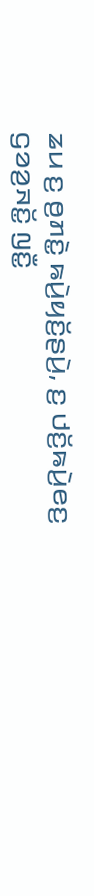ꤘꤣ ꤢ꤬ ꤥ꤬ꤊꤢꤧ꤭ ꤒꤣꤧ꤬ꤟꤢꤩ꤬ꤔꤣꤧ꤬, ꤢ꤬ ꤓꤢꤩ꤬ꤒꤣꤧ꤬ꤕꤢ꤬ ꤞꤤꤤ꤬ꤏꤢꤩ꤭ ꤜꤢꤪ꤭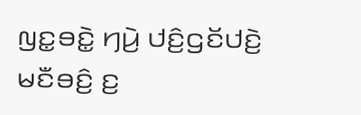ꤜꤢ꤭ꤋꤢꤧ꤭ ꤚꤣꤧ꤬ ꤓꤢꤨ꤬ꤞꤢꤩꤓꤢꤧ꤬ ꤗꤢꤪꤋꤢꤨ꤬ ꤢ꤬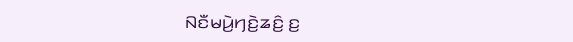ꤡꤢꤪꤗꤣꤧ꤬ꤚꤢꤧ꤬ꤘꤢꤨ꤬ ꤢ꤬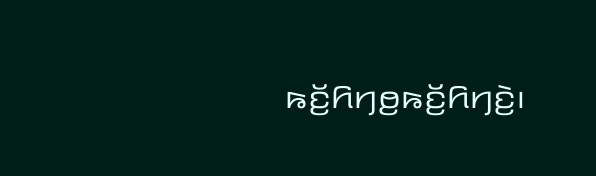ꤒꤢꤩ꤬ꤖꤚꤥ꤬ꤒꤢꤩ꤬ꤖꤚꤢꤧ꤬꤯